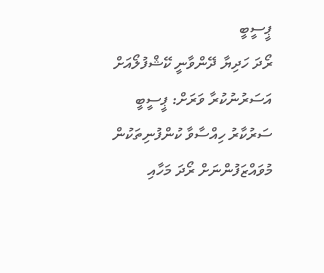ޕީސީބީ
ރޯދަ ހަދިޔާ ދޭންވާނީ ކޭޝްފުލޯއަށް އަސަރުނުކުރާ ވަރަށް: ޕީސީބީ
ސަރުކާރު ހިއްސާވާ ކުންފުނިތަކުން މުވައްޒަފުންނަށް ރޯދަ މަހާއި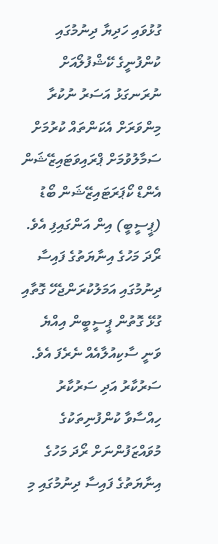ގުޅުވައި ހަދިޔާ ދިނުމުގައި ކުންފުނީގެ ކޭޝްފުލޯއަށް ނުރަނގަޅު އަސަރު ނުކުރާ މިންވަރަށް އެކަންތައް ކުރުމަށް ސަމާލުވުމަށް ޕްރައިވަޓައިޒޭޝަން އެންޑް ކޯޕަރަޓައިޒޭޝަން ބޯޑު (ޕީސީބީ) އިން އަންގައިފި އެވެ.
ރޯދަ މަހުގެ އިނާޔަތުގެ ފައިސާ ދިނުމުގައި އަމަލުކުރަންޖެހޭ ގޮތާއި ގުޅޭ ގޮތުން ޕީސީބީން އިއްޔެ ވަނީ ސާކިއުލާއެއް ނެރެފަ އެވެ.
ސަރުކާރު އަދި ސަރުކާރު ހިއްސާވާ ކުންފުނިތަކުގެ މުވައްޒަފުންނަށް ރޯދަ މަހުގެ އިނާޔަތުގެ ފައިސާ ދިނުމުގައި މި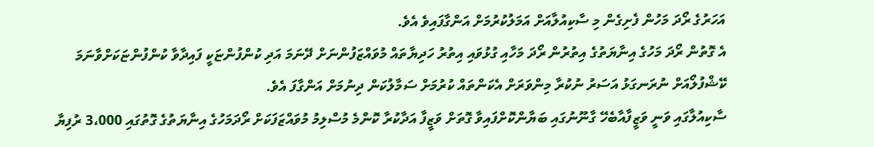އަހަރުގެ ރޯދަ މަހުން ފެށިގެން މި ސާކިއުލާއަށް އަމަލުކުރުމަށް އަންގާފައިވެ އެވެ.
އެ ގޮތުން ރޯދަ މަހުގެ އިނާޔަތުގެ އިތުރުން ރޯދަ މަހާއި ގުޅުވައި އިތުރު ހަދިޔާތައް މުވައްޒަފުންނަށް ދޭނަމަ އަދި ކުންފުންޏަކީ ފައިދާވާ ކުންފުންޏަކަށްވާނަމަ ކޭޝްފުލޯއަށް ނުރަނގަޅު އަސަރު ނުކުރާ މިންވަރަށް އެކަންތައް ކުރުމަށް ސަމާލުކަން ދިނުމަށް އަންގާފަ އެވެ.
ސާކިއުލާގައި ވަނީ ވަޒީފާއާބެހޭ ގާނޫނުގައި ބަޔާންކޮށްފައިވާ ގޮތަށް ވަޒީފާ އަދާކުރާ ކޮންމެ މުސްލިމު މުވައްޒަފަކަށް ރޯދަމަހުގެ އިނާޔަތުގެ ގޮތުގައި 3،000 ރުފިޔާ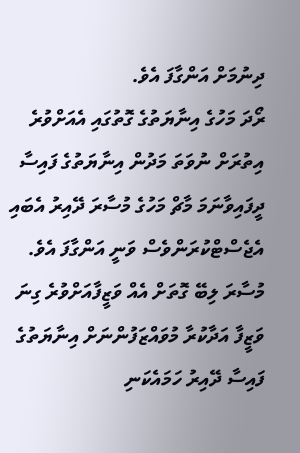ދިނުމަށް އަންގާފަ އެވެ.
ރޯދަ މަހުގެ އިނާޔަތުގެ ގޮތުގައި އެއަށްވުރެ އިތުރަށް ނުވަތަ މަދުން އިނާޔަތުގެ ފައިސާ ދީފައިވާނަމަ މާޗް މަހުގެ މުސާރަ ދޭއިރު އެބައި އެޖެސްޓްކުރަންވެސް ވަނީ އަންގާފަ އެވެ.
މުސާރަ ލިބޭ ގޮތަށް އެއް ވަޒީފާއަށްވުރެ ގިނަ ވަޒީފާ އަދާކުރާ މުވައްޒަފުންނަށް އިނާޔަތުގެ ފައިސާ ދޭއިރު ހަމައެކަނި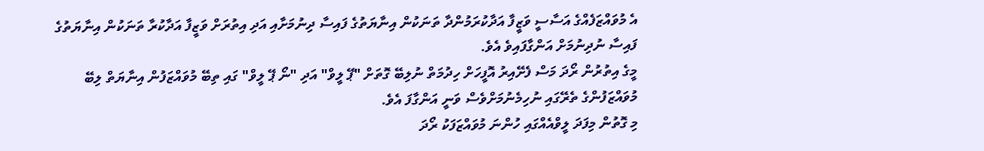އެ މުވައްޒަފެއްގެ އަސާސީ ވަޒީފާ އަދާކުރަމުންދާ ތަނަކުން އިނާޔަތުގެ ފައިސާ ދިނުމަށާއި އަދި އިތުރަށް ވަޒީފާ އަދާކުރާ ތަނަކުން އިނާޔަތުގެ ފައިސާ ނުދިނުމަށް އަންގާފައިވެ އެވެ.
މީގެ އިތުރުން ރޯދަ މަސް ފެށޭއިރު އޮފީހަށް ހިދުމަތް ނުލިބޭ ގޮތަށް "ޕޭ ލީވް" އަދި "ނޯ ޕޭ ލީވް" ގައި ތިބޭ މުވައްޒަފުން އިނާޔަތް ލިބޭ މުވައްޒަފުންގެ ތެރޭގައި ނުހިމެނުމަށްވެސް ވަނީ އަންގާފަ އެވެ.
މި ގޮތުން މިފަދަ ލީވްއެއްގައި ހުންނަ މުވައްޒަފަކު ރޯދަ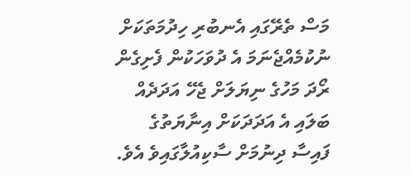މަސް ތެރޭގައި އެނބުރި ހިދުމަތަކަށް ނުކުމެއްޖެނަމަ އެ ދުވަހަކުން ފެށިގެން ރޯދަ މަހުގެ ނިޔަލަށް ޖެހޭ އަދަދެއް ބަލައި އެ އަދަދަކަށް އިނާޔަތުގެ ފައިސާ ދިނުމަށް ސާކިއުލާގައިވެ އެވެ.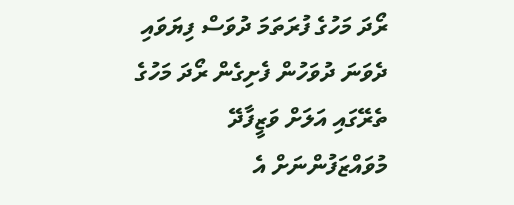ރޯދަ މަހުގެ ފުރަތަމަ ދުވަސް ފިޔަވައި ދެވަނަ ދުވަހުން ފެށިގެން ރޯދަ މަހުގެ ތެރޭގައި އަލަށް ވަޒީފާދޭ މުވައްޒަފުންނަށް އެ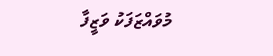މުވައްޒަފަކު ވަޒީފާ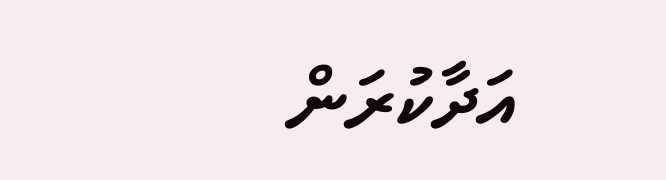އަދާކުރަން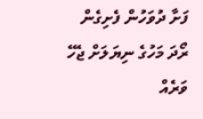ފަށާ ދުވަހުން ފެށިގެން ރޯދަ މަހުގެ ނިޔަލަށް ޖެހޭ ވަރެއް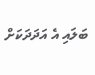ބަލައި އެ އަދަދަކަށް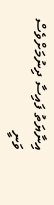އިނާޔަތު ފައިސާ ދިނުމަށްވެސް ވަނީ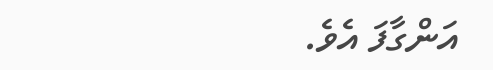އަންގާފަ އެވެ.